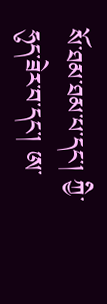སོ་ཐམ་ཐམ་པ་དང་། ཀྱི་ཧུད་ཟེར་བ་དང་། ཨ་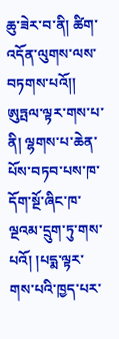ཆུ་ཟེར་བ་ནི། ཚིག་འདོན་ལུགས་ལས་བཏགས་པའོ།། ཨུཏྤལ་ལྟར་གས་པ་ནི། ལྷགས་པ་ཆེན་པོས་བཏབ་པས་ཁ་དོག་སྔོ་ཞིང་ཁ་ལྔའམ་དྲུག་ཏུ་གས་པའོ། །པདྨ་ལྟར་གས་པའི་ཁྱད་པར་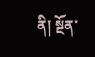ནི། སྔོན་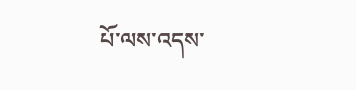པོ་ལས་འདས་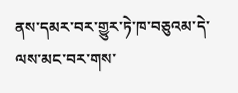ནས་དམར་བར་གྱུར་ཏེ་ཁ་བཅུའམ་དེ་ལས་མང་བར་གས་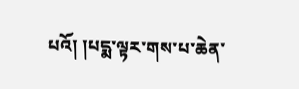པའོ། །པདྨ་ལྟར་གས་པ་ཆེན་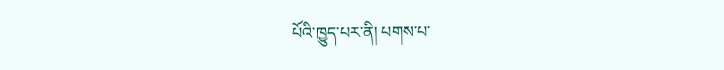པོའི་ཁྱུད་པར་ནི། པགས་པ་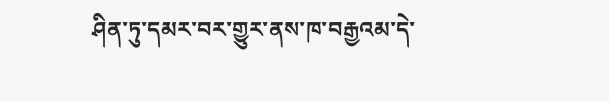ཤིན་ཏུ་དམར་བར་གྱུར་ནས་ཁ་བརྒྱའམ་དེ་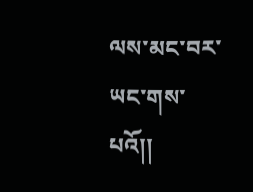ལས་མང་བར་ཡང་གས་པའོ།།